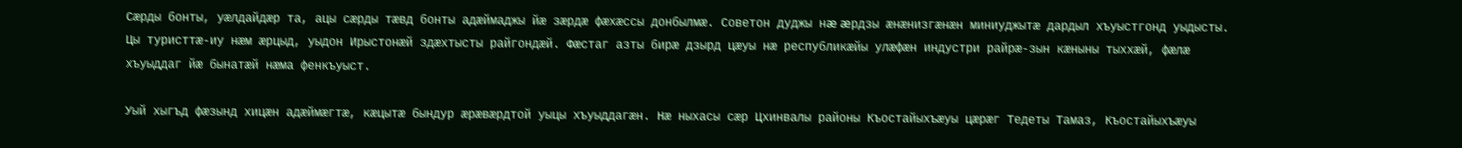Сæрды бонты, уæлдайдæр та, ацы сæрды тæвд бонты адæймаджы йæ зæрдæ фæхæссы донбылмæ. Советон дуджы нæ æрдзы æнæнизгæнæн миниуджытæ дардыл хъуыстгонд уыдысты. Цы туристтæ-иу нæм æрцыд, уыдон Ирыстонæй здæхтысты райгондæй. Фæстаг азты бирæ дзырд цæуы нæ республикæйы улæфæн индустри райрæ-зын кæныны тыххæй, фæлæ хъуыддаг йæ бынатæй нæма фенкъуыст.

Уый хыгъд фæзынд хицæн адæймæгтæ, кæцытæ бындур æрæвæрдтой уыцы хъуыддагæн. Нæ ныхасы сæр Цхинвалы районы Къостайыхъæуы цæрæг Тедеты Тамаз, Къостайыхъæуы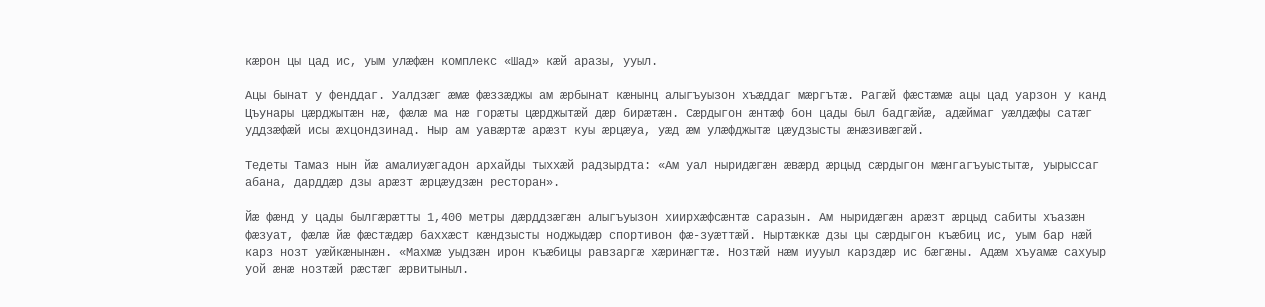кæрон цы цад ис, уым улæфæн комплекс «Шад» кæй аразы, ууыл.

Ацы бынат у фенддаг. Уалдзæг æмæ фæззæджы ам æрбынат кæнынц алыгъуызон хъæддаг мæргътæ. Рагæй фæстæмæ ацы цад уарзон у канд Цъунары цæрджытæн нæ, фæлæ ма нæ горæты цæрджытæй дæр бирæтæн. Сæрдыгон æнтæф бон цады был бадгæйæ, адæймаг уæлдæфы сатæг уддзæфæй исы æхцондзинад. Ныр ам уавæртæ арæзт куы æрцæуа, уæд æм улæфджытæ цæудзысты æнæзивæгæй.

Тедеты Тамаз нын йæ амалиуæгадон архайды тыххæй радзырдта: «Ам уал ныридæгæн æвæрд æрцыд сæрдыгон мæнгагъуыстытæ, уырыссаг абана, дарддæр дзы арæзт æрцæудзæн ресторан».

Йæ фæнд у цады былгæрæтты 1,400 метры дæрддзæгæн алыгъуызон хиирхæфсæнтæ саразын. Ам ныридæгæн арæзт æрцыд сабиты хъазæн фæзуат, фæлæ йæ фæстæдæр баххæст кæндзысты ноджыдæр спортивон фæ-зуæттæй. Ныртæккæ дзы цы сæрдыгон къæбиц ис, уым бар нæй карз нозт уæйкæнынæн. «Махмæ уыдзæн ирон къæбицы равзаргæ хæринæгтæ. Нозтæй нæм иууыл карздæр ис бæгæны. Адæм хъуамæ сахуыр уой æнæ нозтæй рæстæг æрвитыныл.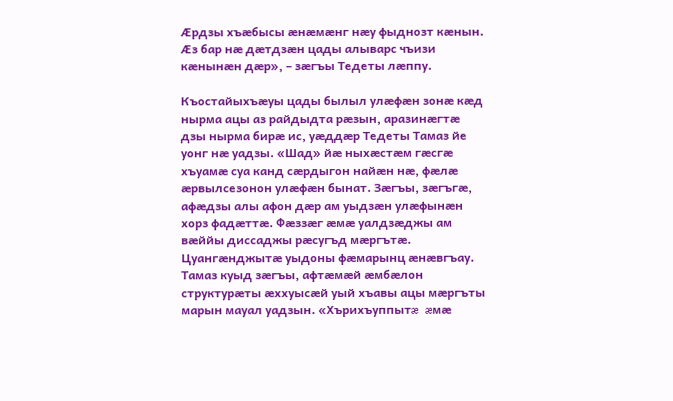Æрдзы хъæбысы æнæмæнг нæу фыднозт кæнын. Æз бар нæ дæтдзæн цады алыварс чъизи кæнынæн дæр», – зæгъы Тедеты лæппу.

Къостайыхъæуы цады былыл улæфæн зонæ кæд нырма ацы аз райдыдта рæзын, аразинæгтæ дзы нырма бирæ ис, уæддæр Тедеты Тамаз йе уонг нæ уадзы. «Шад» йæ ныхæстæм гæсгæ хъуамæ суа канд сæрдыгон найæн нæ, фæлæ æрвылсезонон улæфæн бынат. Зæгъы, зæгъгæ, афæдзы алы афон дæр ам уыдзæн улæфынæн хорз фадæттæ. Фæззæг æмæ уалдзæджы ам вæййы диссаджы рæсугъд мæргътæ. Цуангæнджытæ уыдоны фæмарынц æнæвгъау. Тамаз куыд зæгъы, афтæмæй æмбæлон структурæты æххуысæй уый хъавы ацы мæргъты марын мауал уадзын. «Хърихъуппытæ æмæ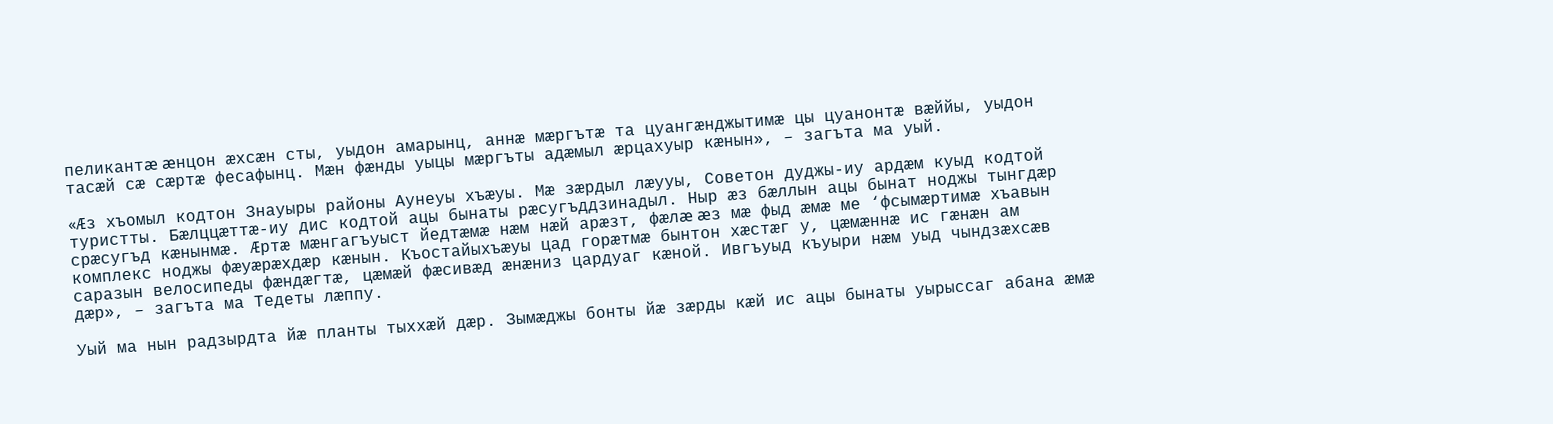пеликантæ æнцон æхсæн сты, уыдон амарынц, аннæ мæргътæ та цуангæнджытимæ цы цуанонтæ вæййы, уыдон тасæй сæ сæртæ фесафынц. Мæн фæнды уыцы мæргъты адæмыл æрцахуыр кæнын», – загъта ма уый.

«Æз хъомыл кодтон Знауыры районы Аунеуы хъæуы. Мæ зæрдыл лæууы, Советон дуджы-иу ардæм куыд кодтой туристты. Бæлццæттæ-иу дис кодтой ацы бынаты рæсугъддзинадыл. Ныр æз бæллын ацы бынат ноджы тынгдæр срæсугъд кæнынмæ. Æртæ мæнгагъуыст йедтæмæ нæм нæй арæзт, фæлæ æз мæ фыд æмæ ме ‘фсымæртимæ хъавын комплекс ноджы фæуæрæхдæр кæнын. Къостайыхъæуы цад горæтмæ бынтон хæстæг у, цæмæннæ ис гæнæн ам саразын велосипеды фæндæгтæ, цæмæй фæсивæд æнæниз цардуаг кæной. Ивгъуыд къуыри нæм уыд чындзæхсæв дæр», – загъта ма Тедеты лæппу.

Уый ма нын радзырдта йæ планты тыххæй дæр. Зымæджы бонты йæ зæрды кæй ис ацы бынаты уырыссаг абана æмæ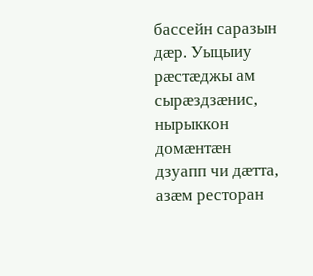бассейн саразын дæр. Уыцыиу рæстæджы ам сырæздзæнис, нырыккон домæнтæн дзуапп чи дæтта, азæм ресторан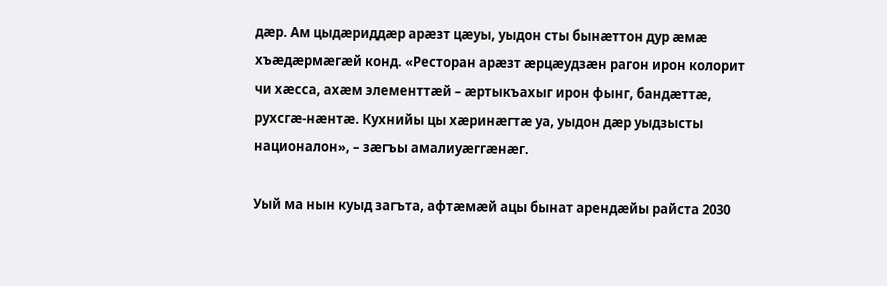дæр. Ам цыдæриддæр арæзт цæуы, уыдон сты бынæттон дур æмæ хъæдæрмæгæй конд. «Ресторан арæзт æрцæудзæн рагон ирон колорит чи хæсса, ахæм элементтæй – æртыкъахыг ирон фынг, бандæттæ, рухсгæ-нæнтæ. Кухнийы цы хæринæгтæ уа, уыдон дæр уыдзысты националон», – зæгъы амалиуæггæнæг.

Уый ма нын куыд загъта, афтæмæй ацы бынат арендæйы райста 2030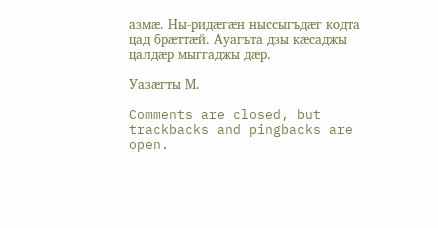азмæ. Ны-ридæгæн ныссыгъдæг кодта цад брæттæй. Ауагъта дзы кæсаджы цалдæр мыггаджы дæр.

Уазæгты М.

Comments are closed, but trackbacks and pingbacks are open.